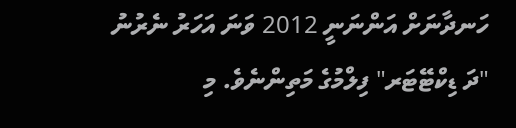ހަނދާނަށް އަންނަނީ 2012 ވަނަ އަހަރު ނެރުނު "ދަ ޑިކްޓޭޓަރ" ފިލްމުގެ މަތިންނެވެ. މި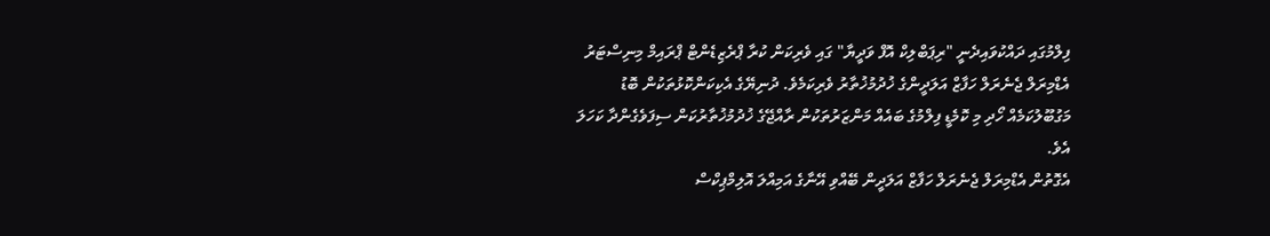ފިލްމުގައި ދައްކުވައިދެނީ "ރިޕަބްލިކް އޮފް ވަދީޔާ" ގައި ވެރިކަން ކުރާ ޕްރެޒިޑެންޓް ޕްރައިމް މިނިސްޓަރު އެޑްމިރަލް ޖެނެރަލް ހަފާޒް އަލަދީންގެ ޚުދުމުޚުތާރު ވެރިކަމެވެ. ދުނިޔޭގެ އެކިކަންކޮޅުތަކުން ބޮޑު މަގުބޫލުކަމެއް ހޯދި މި ކޮމެޑީ ފިލްމުގެ ބައެއް މަންޒަރުތަކުން ރާއްޖޭގެ ޚުދުމުޚުތާރުކަން ސިފަވެގެންދާ ކަހަލަ އެވެ.
އެގޮތުން އެޑްމިރަލް ޖެނެރަލް ހަފާޒް އަލަދީން ބޭއްވި އޭނާގެ އަމިއްލަ އޮލިމްޕިކްސް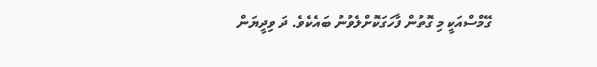ގޭމްސްއަކީ މި ގޮތުން ފާހަގަކޮށްލެވުނު ބައެކެވެ. ދަ ވިދީޔަން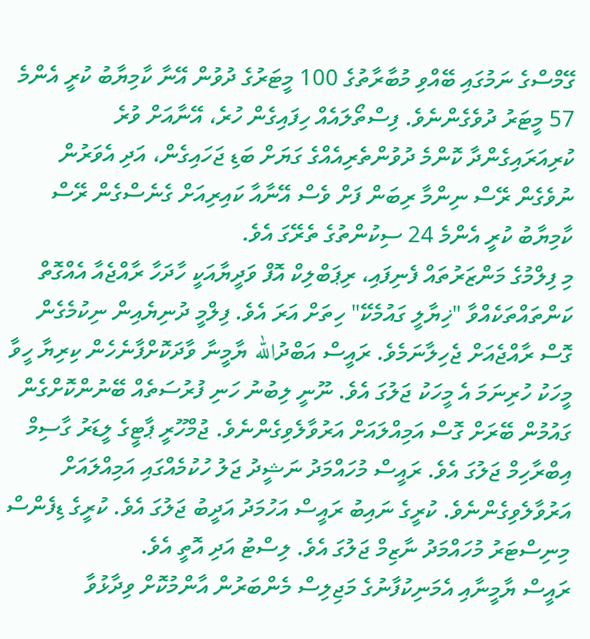ގޭމްސްގެ ނަމުގައި ބޭއްވި މުބާރާތުގެ 100 މީޓަރުގެ ދުވުން އޭނާ ކާމިޔާބު ކުރީ އެންމެ 57 މީޓަރު ދުވެގެންނެވެ. ފިސްތޯލައެއް ހިފައިގެން ހުރެ، އޭނާއަށް ވުރެ ކުރިއަރައިގެންދާ ކޮންމެ ދުވުންތެރިއެއްގެ ގަޔަށް ބަޑި ޖަހައިގެން، އަދި އެވަރުން ނުވެގެން ރޭސް ނިންމާ ރިބަން ފަށް ވެސް އޭނާއާ ކައިރިއަށް ގެނެސްގެން ރޭސް ކާމިޔާބު ކުރީ އެންމެ 24 ސިކުންތުގެ ތެރޭގަ އެވެ.
މި ފިލްމުގެ މަންޒަރުތައް ފެނިފައި، ރިޕަބްލިކް އޮފް ވަދީޔާއަކީ ހާދަހާ ރާއްޖެއާ އެއްގޮތް ކަންތައްތަކެއްވާ "ޚިޔާލީ ގައުމެކޭ" ހިތަށް އަރަ އެވެ. ފިލްމީ ދުނިޔެއިން ނިކުމެގެން ގޮސް ރާއްޖެއަށް ޖެހިލާނަމެވެ. ރައީސް އަބްދުالله ޔާމީނާ ވާދަކޮށްފާނެހެން ކިރިޔާ ހީވާ މީހަކު ހުރިނަމަ އެ މީހަކު ޖަލުގަ އެވެ. ނޫނީ ލިބުނު ހަނި ފުރުސަތެއް ބޭނުންކޮށްގެން ގައުމުން ބޭރަށް ގޮސް އަމިއްލައަށް އަރުވާލެވިގެންނެވެ. ޖުމްހޫރީ ޕާޓީގެ ލީޑަރު ގާސިމް އިބްރާހިމް ޖަލުގަ އެވެ. ރައީސް މުހައްމަދު ނަޝީދު ޖަލު ހުކުމެއްގައި އަމިއްލައަށް އަރުވާލެވިގެންނެވެ. ކުރީގެ ނައިބު ރައީސް އަހުމަދު އަދީބު ޖަލުގަ އެވެ. ކުރީގެ ޑިފެންސް މިނިސްޓަރު މުހައްމަދު ނާޒިމް ޖަލުގަ އެވެ. ލިސްޓު އަދި އޮތީ އެވެ.
ރައީސް ޔާމީނާއި އެމަނިކުފާނުގެ މަޖިލިސް މެންބަރުން އާންމުކޮށް ވިދާޅުވާ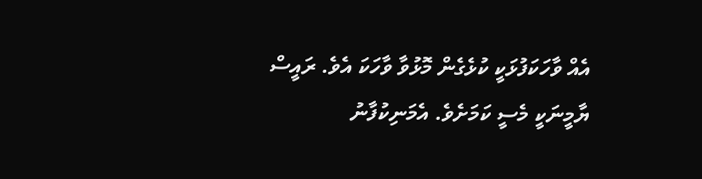އެއް ވާހަކަފުޅަކީ ކުޅެގެން މޮޅުވާ ވާހަކަ އެވެ. ރައީސް ޔާމީނަކީ މެސީ ކަމަށެވެ. އެމަނިކުފާނު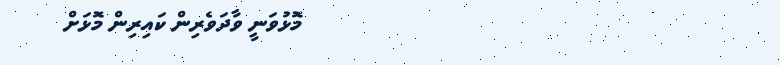މޮޅުވަނީ ވާދަވެރިން ކައިރިން މޮޅަށް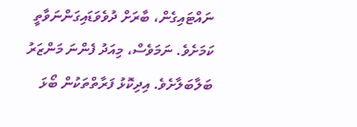ނައްޓައިގެން، ބާރަށް ދުވެވަޑައިގަންނަވާތީ ކަމަށެވެ. ނަމަވެސް، މިއަދު ފެންނަ މަންޒަރު ބަލާބަލާށެވެ. އިދިކޮޅު ފަރާތްތަކުން ބޯޅަ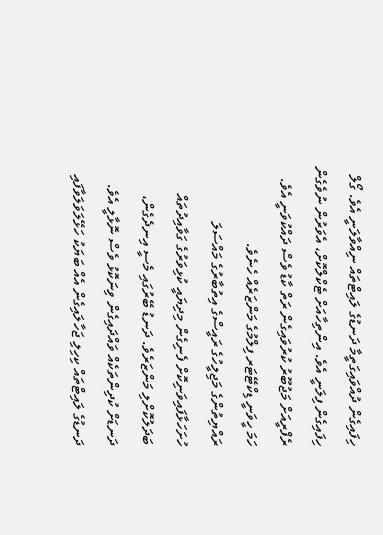ހިފައިގެން ދުއްވައިގަތީމާ ދަނޑުގެ ލައިޓްތައް ނިއްވާލަނީ އެވެ. ގޯލް ހިފައިގެން ފިލަނީ އެވެ. އިންތިހާއަށް ޓެކްލްކޮށް، އެވަރުން ނުވެގެން ރެފްރީއަށް މަޖުބޫރު ކުރުވައިގެން ރަތް ކާޑު ވެސް ދައްކުވަނީ އެވެ. ހަމަ ހީވަނީ ޑިކްޓޭޓަރ ފިލްމުގެ މަންޒަރެއް ހެނެވެ.
ރައްޔިތުންގެ މަޖިލީހުގެ ރައީސްގެ އިތުބާރުގެ މައްސަލަ ހުށަހަޅާފައިވަނިކޮށް ފެނިގެން މިދިޔައީ ކުޅިވަރުގެ ގަވާއިދުތައް ބަދަލުކޮށްލި މަންޒަރެވެ. ދަނޑު ބޭރުގައި މެސީ އިނދެގެން، ދަނޑަށް ކުދިންތަކެއް ވައްދައިގެން ވިނަކޮޅު ވެސް ނޮޅާލީ އެވެ. ދަނޑުގެ ލައިޓްތައް ކިހިލި ޖަހާލައިގެން އެއް ބަޔަކު ހަޅޭލަވަލަވާފައި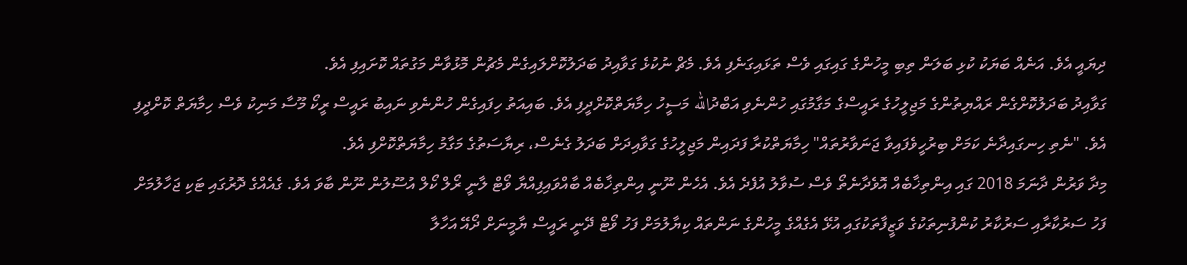ދިޔައީ އެވެ. އަނެއް ބަޔަކު ކުޅި ބަލަން ތިބި މީހުންގެ ގައިގައި ވެސް ތަޅައިގަނެފި އެވެ. މެޗް ނުކުޅެ ގަވާއިދު ބަދަލުކޮށްލައިގެން މެޗުން މޮޅުވާން މަގުތައް ކޮށައިފި އެވެ.
ގަވާއިދު ބަދަލުކޮށްގެން ރައްޔިތުންގެ މަޖިލީހުގެ ރައީސްގެ މަގާމުގައި ހުންނެވި އަބްދުالله މަސީހު ހިމާޔަތްކޮށްދީފި އެވެ. ބައިއަތު ހިފައިގެން ހުންނެވި ނައިބު ރައީސް ރީކޯ މޫސާ މަނިކު ވެސް ހިމާޔަތް ކޮށްދީފި އެވެ. "ނެތި ހިނގައިދާނެ ކަމަށް ބިރުހީވެފައިވާ ޖަނަވާރުތައް" ހިމާޔަތްކުރާ ފަދައިން މަޖިލީހުގެ ގަވާއިދަށް ބަދަލު ގެނެސް، ރިޔާސަތުގެ މަގާމު ހިމާޔަތްކޮށްފި އެވެ.
މިދާ ވަރުން ދާނަމަ 2018 ގައި އިންތިޚާބެއް އޮވެދާނެތޯ ވެސް ސުވާލު އުފެދެ އެވެ. އެހެން ނޫނީ އިންތިޚާބެއް ބާއްވައިފިއްޔާ ވޯޓް ލާނީ ރޯލް ކޯލް އުސޫލުން ނޫން ބާވަ އެވެ. ގެއެއްގެ ދޮރުގައި ޓަކި ޖަހާލުމަށް ފަހު ސަރުކާރާއި ސަރުކާރު ކުންފުނިތަކުގެ ވަޒީފާތަކުގައި އުޅޭ އެގެއްގެ މީހުންގެ ނަންތައް ކިޔާލުމަށް ފަހު ވޯޓް ދޭނީ ރައީސް ޔާމީނަށް ދޯއޭ އަހާލާ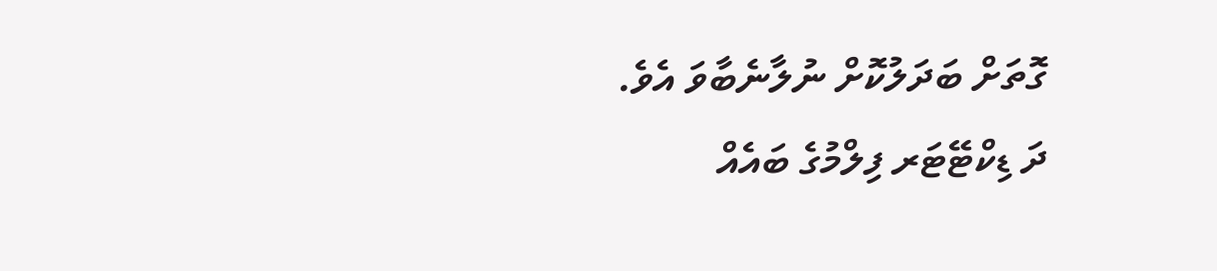ގޮތަށް ބަދަލުކޮށް ނުލާނެބާވަ އެވެ.
ދަ ޑިކްޓޭޓަރ ފިލްމުގެ ބައެއް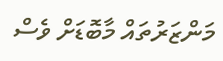މަންޒަރުތައް މާބޮޑަށް ވެސް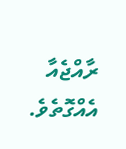ރާއްޖެއާ އެއްގޮތެވެ.